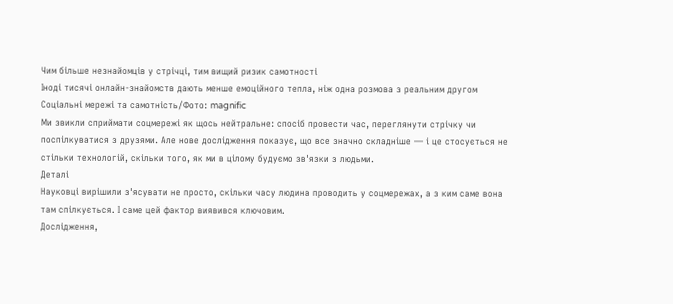Чим більше незнайомців у стрічці, тим вищий ризик самотності
Іноді тисячі онлайн-знайомств дають менше емоційного тепла, ніж одна розмова з реальним другом
Соціальні мережі та самотність/Фото: magnific
Ми звикли сприймати соцмережі як щось нейтральне: спосіб провести час, переглянути стрічку чи поспілкуватися з друзями. Але нове дослідження показує, що все значно складніше — і це стосується не стільки технологій, скільки того, як ми в цілому будуємо зв'язки з людьми.
Деталі
Науковці вирішили з'ясувати не просто, скільки часу людина проводить у соцмережах, а з ким саме вона там спілкується. І саме цей фактор виявився ключовим.
Дослідження,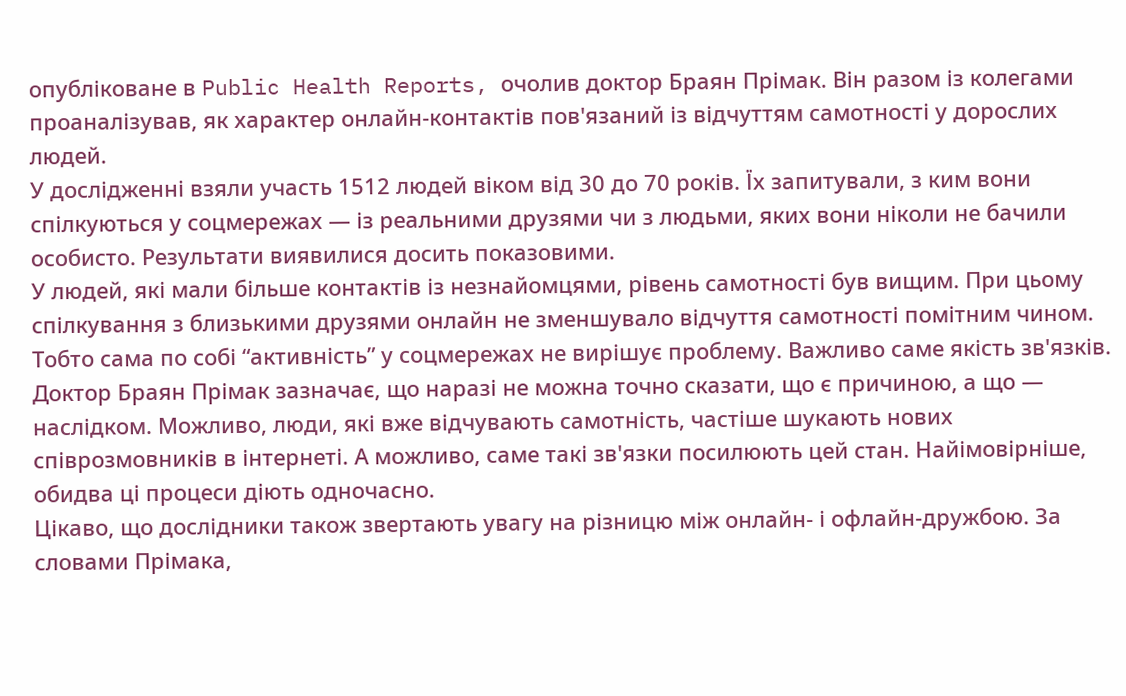опубліковане в Public Health Reports, очолив доктор Браян Прімак. Він разом із колегами проаналізував, як характер онлайн-контактів пов'язаний із відчуттям самотності у дорослих людей.
У дослідженні взяли участь 1512 людей віком від 30 до 70 років. Їх запитували, з ким вони спілкуються у соцмережах — із реальними друзями чи з людьми, яких вони ніколи не бачили особисто. Результати виявилися досить показовими.
У людей, які мали більше контактів із незнайомцями, рівень самотності був вищим. При цьому спілкування з близькими друзями онлайн не зменшувало відчуття самотності помітним чином.
Тобто сама по собі “активність” у соцмережах не вирішує проблему. Важливо саме якість зв'язків.
Доктор Браян Прімак зазначає, що наразі не можна точно сказати, що є причиною, а що — наслідком. Можливо, люди, які вже відчувають самотність, частіше шукають нових співрозмовників в інтернеті. А можливо, саме такі зв'язки посилюють цей стан. Найімовірніше, обидва ці процеси діють одночасно.
Цікаво, що дослідники також звертають увагу на різницю між онлайн- і офлайн-дружбою. За словами Прімака,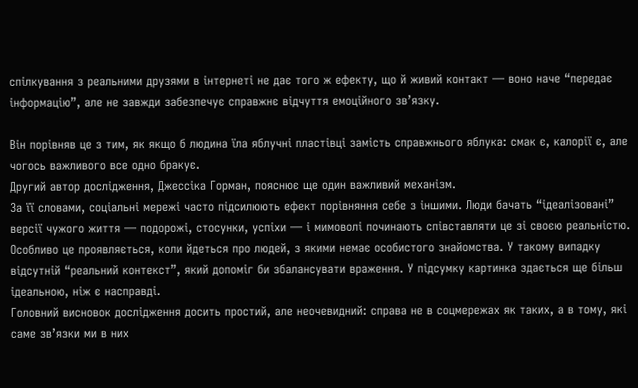спілкування з реальними друзями в інтернеті не дає того ж ефекту, що й живий контакт — воно наче “передає інформацію”, але не завжди забезпечує справжнє відчуття емоційного зв’язку.

Він порівняв це з тим, як якщо б людина їла яблучні пластівці замість справжнього яблука: смак є, калорії є, але чогось важливого все одно бракує.
Другий автор дослідження, Джессіка Горман, пояснює ще один важливий механізм.
За її словами, соціальні мережі часто підсилюють ефект порівняння себе з іншими. Люди бачать “ідеалізовані” версії чужого життя — подорожі, стосунки, успіхи — і мимоволі починають співставляти це зі своєю реальністю.
Особливо це проявляється, коли йдеться про людей, з якими немає особистого знайомства. У такому випадку відсутній “реальний контекст”, який допоміг би збалансувати враження. У підсумку картинка здається ще більш ідеальною, ніж є насправді.
Головний висновок дослідження досить простий, але неочевидний: справа не в соцмережах як таких, а в тому, які саме зв’язки ми в них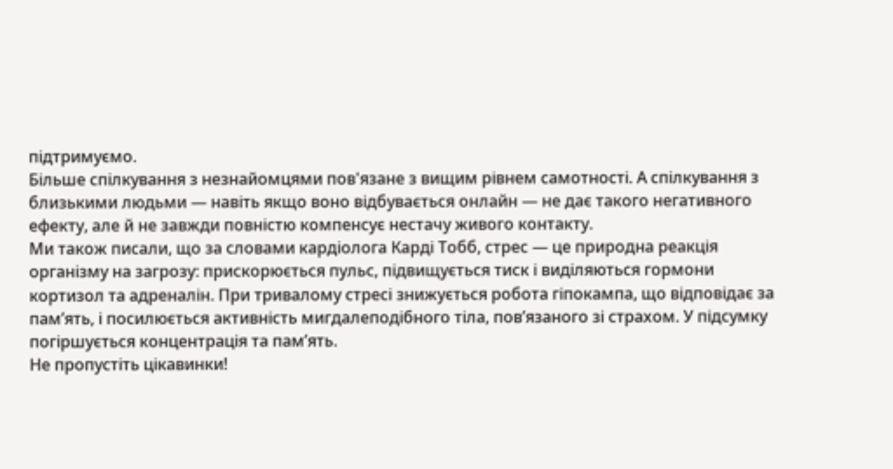підтримуємо.
Більше спілкування з незнайомцями пов'язане з вищим рівнем самотності. А спілкування з близькими людьми — навіть якщо воно відбувається онлайн — не дає такого негативного ефекту, але й не завжди повністю компенсує нестачу живого контакту.
Ми також писали, що за словами кардіолога Карді Тобб, стрес — це природна реакція організму на загрозу: прискорюється пульс, підвищується тиск і виділяються гормони кортизол та адреналін. При тривалому стресі знижується робота гіпокампа, що відповідає за пам’ять, і посилюється активність мигдалеподібного тіла, пов’язаного зі страхом. У підсумку погіршується концентрація та пам’ять.
Не пропустіть цікавинки!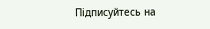Підписуйтесь на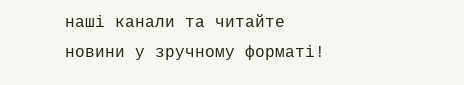наші канали та читайте новини у зручному форматі!